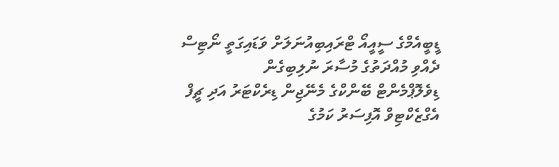ޑީބީއެމްގެ ސީއީއޯ ޓްރައިބިއުނަލަށް ވަޑައިގަތީ ނޯޓިސް ދެއްވި މުއްދަތުގެ މުސާރަ ނުލިބިގެން
ޑިވެލޮޕްމެންޓް ބޭންކްގެ މެނޭޖިން ޑިރެކްޓަރު އަދި ޗީފް އެގްޒެކްޓިވް އޮފިސަރު ކަމުގެ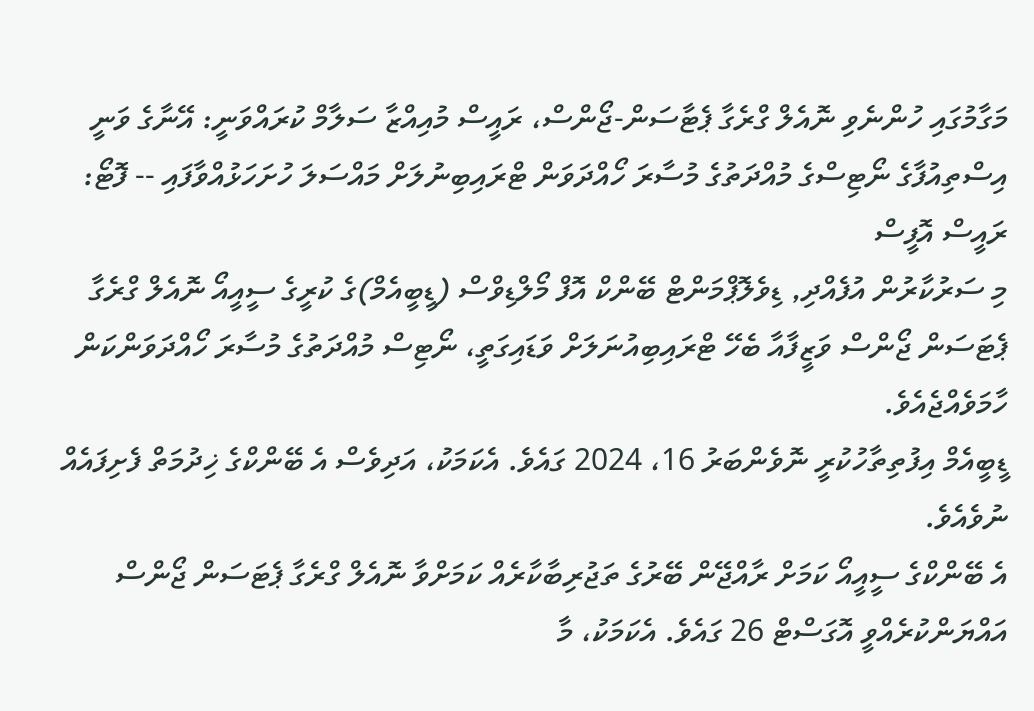މަގާމުގައި ހުންނެވި ނޮއެލް ގްރެގާ ޕެޓާސަން-ޖޯންސް، ރައީސް މުއިއްޒާ ސަލާމް ކުރައްވަނީ: އޭނާގެ ވަނީ އިސްތިއުފާގެ ނޯޓިސްގެ މުއްދަތުގެ މުސާރަ ހޯއްދަވަން ޓްރައިބިނުލަށް މައްސަލަ ހުށަހަޅުއްވާފައި -- ފޮޓޯ: ރައީސް އޮފީސް
މި ސަރުކާރުން އުފެއްދި, ޑިވެލޮޕްމަންޓް ބޭންކް އޮފް މޯލްޑިވްސް (ޑީބީއެމް)ގެ ކުރީގެ ސީއީއޯ ނޮއެލް ގްރެގާ ޕެޓަސަން ޖޯންސް ވަޒީފާއާ ބެހޭ ޓްރައިބިއުނަލަށް ވަޑައިގަތީ، ނޯޓިސް މުއްދަތުގެ މުސާރަ ހޯއްދަވަންކަން ހާމަވެއްޖެއެވެ.
ޑީބީއެމް އިފުތިތާހުކުރީ ނޮވެންބަރު 16، 2024 ގައެވެ. އެކަމަކު، އަދިވެސް އެ ބޭންކްގެ ޚިދުމަތް ފެށިފައެއް ނުވެއެވެ.
އެ ބޭންކްގެ ސީއީއޯ ކަމަށް ރާއްޖޭން ބޭރުގެ ތަޖުރިބާކާރެއް ކަމަށްވާ ނޮއެލް ގްރެގާ ޕެޓަސަން ޖޯންސް އައްޔަންކުރެއްވީ އޮގަސްޓް 26 ގައެވެ. އެކަމަކު، މާ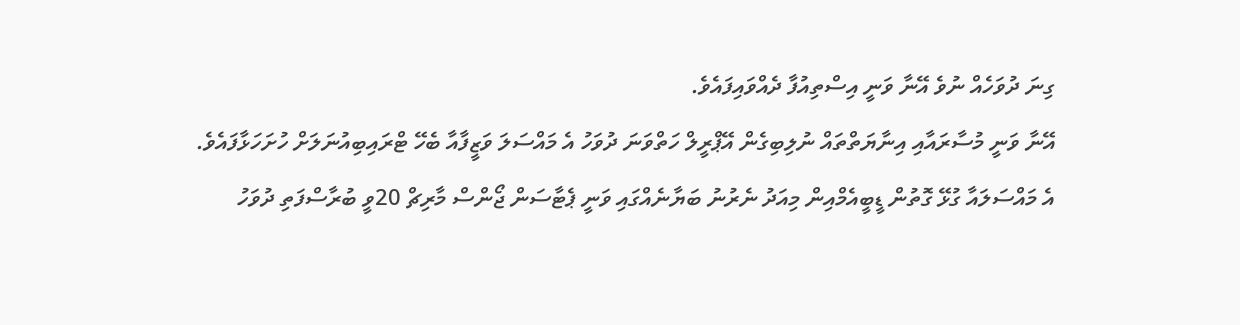ގިނަ ދުވަހެއް ނުވެ އޭނާ ވަނީ އިސްތިއުފާ ދެއްވައިފައެވެ.
އޭނާ ވަނީ މުސާރައާއި އިނާޔަތްތައް ނުލިބިގެން އޭޕްރީލް ހަތްވަނަ ދުވަހު އެ މައްސަލަ ވަޒީފާއާ ބެހޭ ޓްރައިބިއުނަލަށް ހުށަހަޅާފައެވެ.
އެ މައްސަލައާ ގުޅޭ ގޮތުން ޑީބީއެމްއިން މިއަދު ނެރުނު ބަޔާނެއްގައި ވަނީ ޕެޓާސަން ޖޯންސް މާރިޗް 20ވީ ބުރާސްފަތި ދުވަހު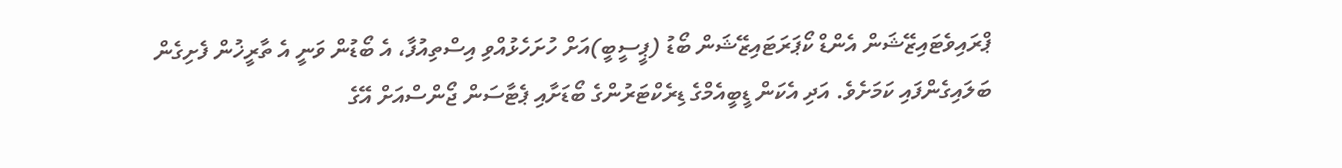ޕްރައިވެޓައިޒޭޝަން އެންޑް ކޯޕަރަޓައިޒޭޝަން ބޯޑު (ޕީސީބީ)އަށް ހުށަހެޅުއްވި އިސްތިއުފާ، އެ ބޯޑުން ވަނީ އެ ތާރީޚުން ފެށިގެން ބަލައިގެންފައި ކަމަށެވެ. އަދި އެކަން ޑީބީއެމްގެ ޑިރެކްޓަރުންގެ ބޯޑަށާއި ޕެޓާސަން ޖޯންސްއަށް އޭގެ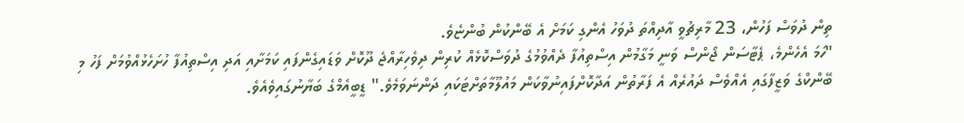ތިން ދުވަސް ފަހުން، 23 މާރިޗުވީ އާދިއްތަ ދުވަހު އެންގި ކަމަށް އެ ބޭންކުން ބުންޏެވެ.
"ހަމަ އެހެންމެ، ޕެޓާސަން ޖޯންސް ވަނީ މަގާމުން އިސްތިއުފާ ދެއްވުމުގެ ދުވަސްކޮޅެއް ކުރިން ދިވެހިރާއްޖެ ދޫކޮށް ވަޑައިގެންފައި ކަމަށާއި އަދި އިސްތިއުފާ ހުށަހެޅުއްވުމަށް ފަހު މި ބޭންކްގެ ވަޒީފާގައި އެއްވެސް ދައުރެއް އެ ފަރާތުން އަދާކޮށްފައިނުވާކަން މައުލޫމާތަށްޓަކައި ދަންނަވަމެވެ." ޑީބީއެމްގެ ބަޔާނުގައިވެއެވެ.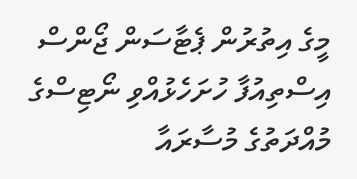މީގެ އިތުރުން ޕެޓާސަން ޖޯންސް އިސްތިއުފާ ހުށަހެޅުއްވި ނޯޓިސްގެ މުއްދަތުގެ މުސާރައާ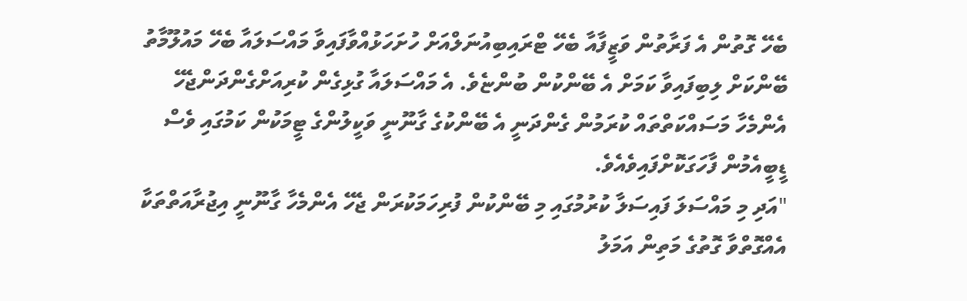ބެހޭ ގޮތުން އެ ފަރާތުން ވަޒީފާއާ ބެހޭ ޓްރައިބިއުނަލްއަށް ހުށަހަޅުއްވާފައިވާ މައްސަލައާ ބެހޭ މައުލޫމާތު ބޭންކަށް ލިބިފައިވާ ކަމަށް އެ ބޭންކުން ބުންޏެވެ. އެ މައްސަލައާ ގުޅިގެން ކުރިއަށްގެންދަންޖެހޭ އެންމެހާ މަސައްކަތްތައް ކުރަމުން ގެންދަނީ އެ ބޭންކުގެ ގާނޫނީ ވަކީލުންގެ ޓީމަކުން ކަމުގައި ވެސް ޑީބީއެމުން ފާހަގަކޮށްފައިވެއެވެ.
"އަދި މި މައްސަލަ ފައިސަލާ ކުރުމުގައި މި ބޭންކުން ފުރިހަމަކުރަން ޖެހޭ އެންމެހާ ގާނޫނީ އިޖުރާއަތްތަކާ އެއްގޮތްވާ ގޮތުގެ މަތިން އަމަލު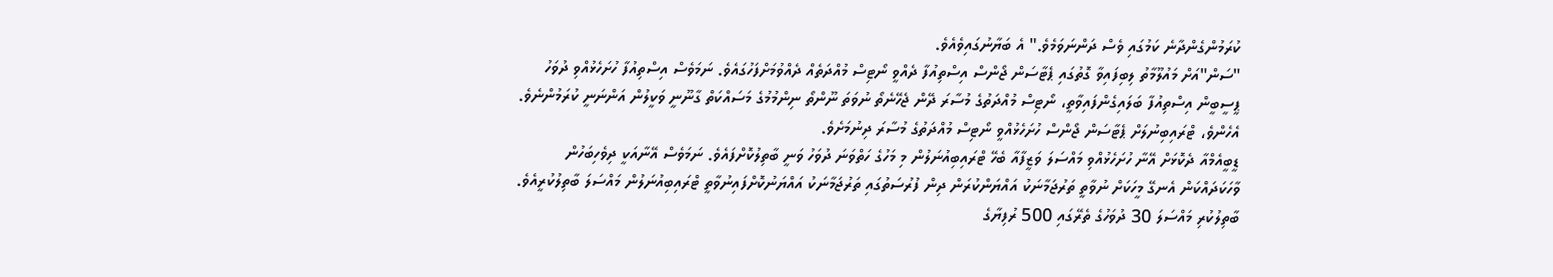ކުރަމުންގެންދާނެ ކަމުގައި ވެސް ދަންނަވަމެވެ." އެ ބަޔާނުގައިވެއެވެ.
"ސަން"އަށް މައުލޫމާތު ލިބިފައިވާ ގޮތުގައި ޕެޓާސަން ޖޯންސް އިސްތިއުފާ ދެއްވީ ނޯޓިސް މުއްދަތެއް ދެއްވުމަށްފަހުގައެވެ. ނަމަވެސް އިސްތިއުފާ ހުށަހެޅުއްވި ދުވަހު ޕީސީބީން އިސްތިއުފާ ބަލައިގެންފައިވާތީ، ނޯޓިސް މުއްދަތުގެ މުސާރަ ދޭން ޖެހޭނެތޯ ނުވަތަ ނޫންތޯ ނިންމުމުގެ މަސައްކަތް ގާނޫނީ ވަކީލުން އަންނަނީ ކުރަމުންނެވެ.
އެހެންވެ، ޓްރައިބިނުލަށް ޕެޓާސަން ޖޯންސް ހުށަހެޅުއްވީ ނޯޓިސް މުއްދަތުގެ މުސާރަ ދިނުމަށެވެ.
ޑީބީއެމްއާ ދެކޮޅަށް އޭނާ ހުށަހެޅުއްވި މައްސަލަ ވަޒީފާއާ ބެހޭ ޓްރައިބިއުނަލުން މި މަހުގެ ހަތްވަނަ ދުވަހު ވަނީ ބާތިލުކޮށްފައެވެ. ނަމަވެސް އޭނާއަކީ ދިވެހިބަހުން ވާހަކަދައްކަން އެނގޭ މީހަކަށް ނުވާތީ ތަރުޖަމާނަކު އައްޔަންކުރަން ދިން ފުރުސަތުގައި ތަރުޖަމާނަކު އައްޔަނުކޮށްފައިނުވާތީ ޓްރައިބިއުނަލުން މައްސަލަ ބާތިލުކުރީއެވެ.
ބާތިލުކުރި މައްސަލަ 30 ދުވަހުގެ ތެރޭގައި 500 ރުފިޔާގެ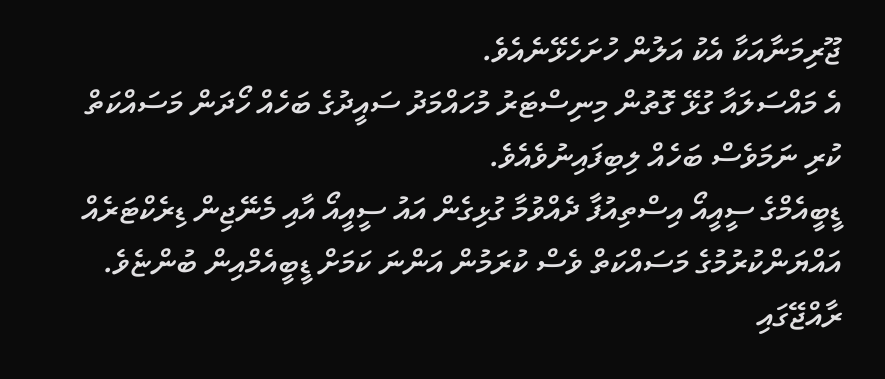ޖޫރިމަނާއަކާ އެކު އަލުން ހުށަހެޅޭނެއެވެ.
އެ މައްސަލައާ ގުޅޭ ގޮތުން މިނިސްޓަރު މުހައްމަދު ސައީދުގެ ބަހެއް ހޯދަން މަސައްކަތް ކުރި ނަމަވެސް ބަހެއް ލިބިފައިނުވެއެވެ.
ޑީބީއެމްގެ ސީއީއޯ އިސްތިއުފާ ދެއްވުމާ ގުޅިގެން އައު ސީއީއޯ އާއި މެނޭޖިން ޑިރެކްޓަރެއް އައްޔަންކުރުމުގެ މަސައްކަތް ވެސް ކުރަމުން އަންނަ ކަމަށް ޑީބީއެމްއިން ބުންޏެވެ.
ރާއްޖޭގައި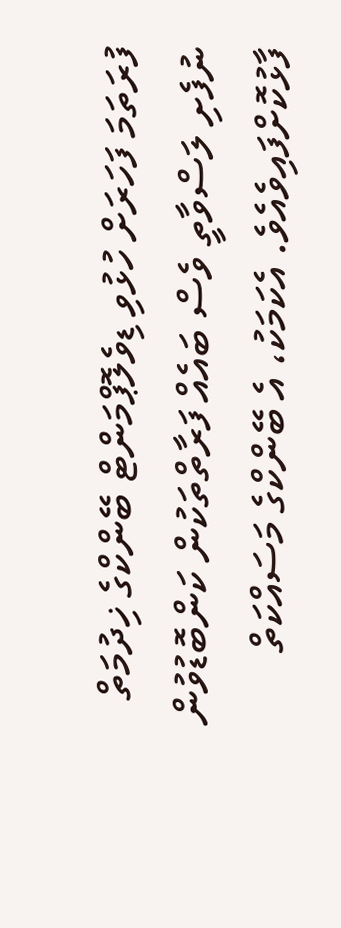ފުރަތަމަ ފަހަރަށް ހުޅުވި ޑިވެލޮޕްމަންޓް ބޭންކްގެ ޚިދުމަތް ނުފެށި ލަސްވާތީ ވެސް ބައެއް ފަރާތްތަކުން ކަންބޮޑުވުން ފާޅުކޮށްފައިވެއެވެ. އެކަމަކު، އެ ބޭންކްގެ މަސައްކަތް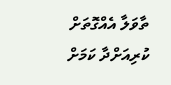ތާވަލާ އެއްގޮތަށް ކުރިއަށްދާ ކަމަށް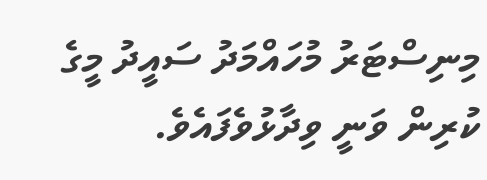މިނިސްޓަރު މުހައްމަދު ސައީދު މީގެ ކުރިން ވަނީ ވިދާޅުވެފައެވެ.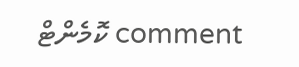comment ކޮމެންޓް